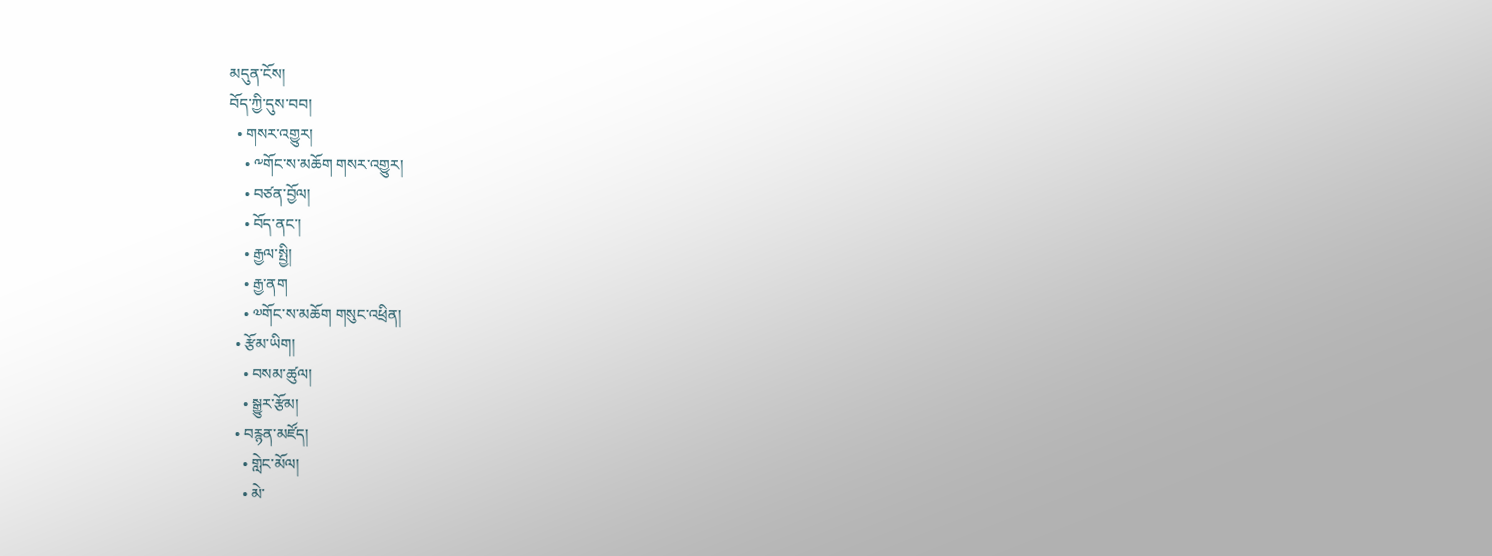མདུན་ངོས།
བོད་ཀྱི་དུས་བབ།
  • གསར་འགྱུར།
    • ༸གོང་ས་མཆོག གསར་འགྱུར།
    • བཙན་བྱོལ།
    • བོད་ནང་།
    • རྒྱལ་སྤྱི།
    • རྒྱ་ནག
    • ༧གོང་ས་མཆོག གསུང་འཕྲིན།
  • རྩོམ་ཡིག།
    • བསམ་ཚུལ།
    • སྒྱུར་རྩོམ།
  • བརྙན་མཛོད།
    • གླེང་མོལ།
    • མེ་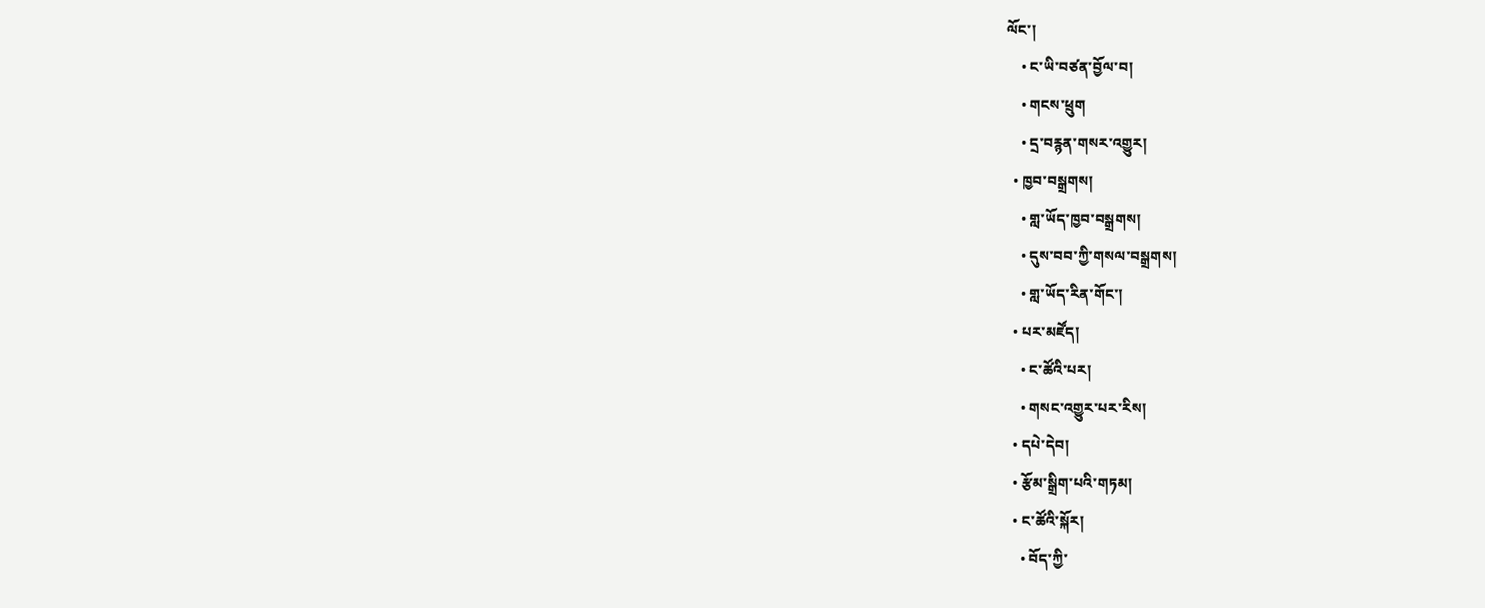ལོང་།
    • ང་ཡི་བཙན་བྱོལ་བ།
    • གངས་ཕྲུག
    • དྲ་བརྙན་གསར་འགྱུར།
  • ཁྱབ་བསྒྲགས།
    • གླ་ཡོད་ཁྱབ་བསྒྲགས།
    • དུས་བབ་ཀྱི་གསལ་བསྒྲགས།
    • གླ་ཡོད་རིན་གོང་།
  • པར་མཛོད།
    • ང་ཚོའི་པར།
    • གསང་འགྱུར་པར་རིས།
  • དཔེ་དེབ།
  • རྩོམ་སྒྲིག་པའི་གཏམ།
  • ང་ཚོའི་སྐོར།
    • བོད་ཀྱི་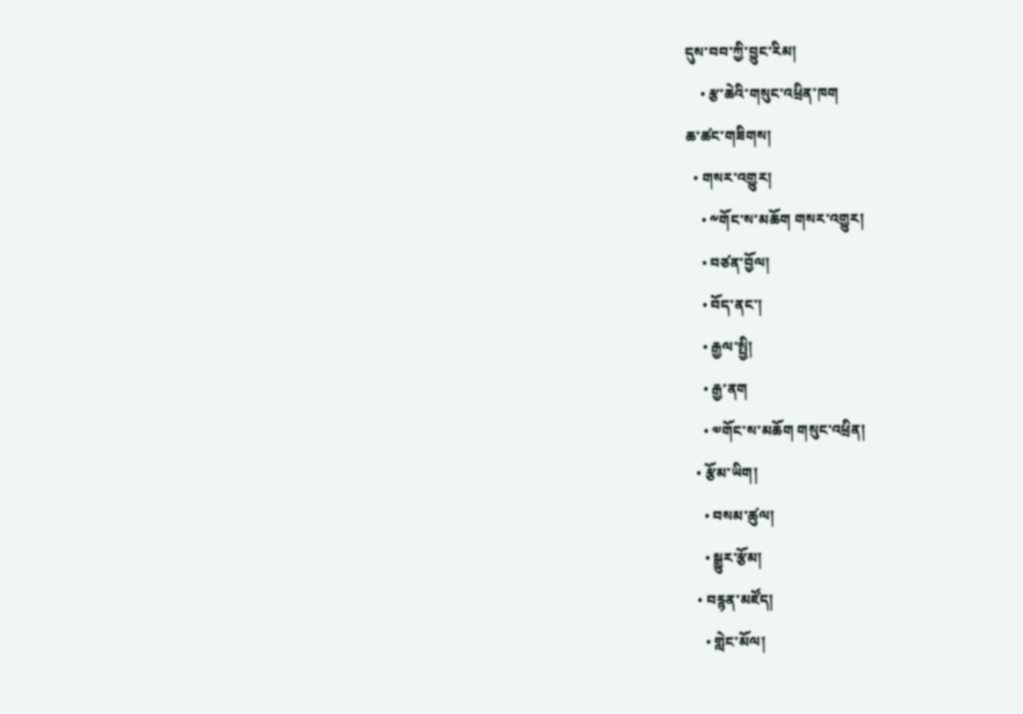དུས་བབ་ཀྱི་བྱུང་རིམ།
    • རྩ་ཆེའི་གསུང་འཕྲིན་ཁག
ཆ་ཚང་གཟིགས།
  • གསར་འགྱུར།
    • ༸གོང་ས་མཆོག གསར་འགྱུར།
    • བཙན་བྱོལ།
    • བོད་ནང་།
    • རྒྱལ་སྤྱི།
    • རྒྱ་ནག
    • ༧གོང་ས་མཆོག གསུང་འཕྲིན།
  • རྩོམ་ཡིག།
    • བསམ་ཚུལ།
    • སྒྱུར་རྩོམ།
  • བརྙན་མཛོད།
    • གླེང་མོལ།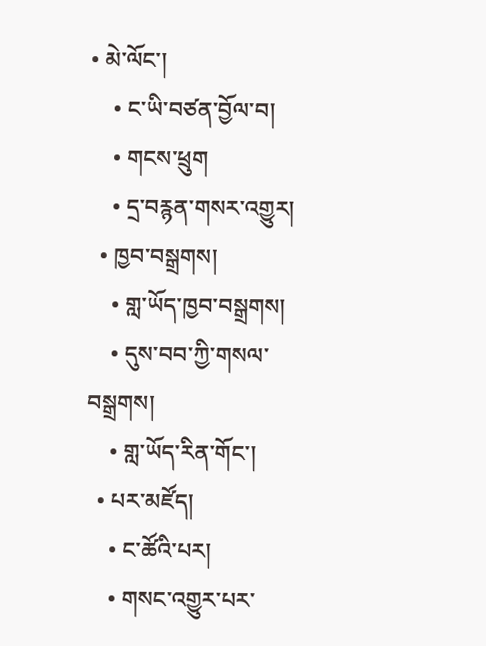• མེ་ལོང་།
    • ང་ཡི་བཙན་བྱོལ་བ།
    • གངས་ཕྲུག
    • དྲ་བརྙན་གསར་འགྱུར།
  • ཁྱབ་བསྒྲགས།
    • གླ་ཡོད་ཁྱབ་བསྒྲགས།
    • དུས་བབ་ཀྱི་གསལ་བསྒྲགས།
    • གླ་ཡོད་རིན་གོང་།
  • པར་མཛོད།
    • ང་ཚོའི་པར།
    • གསང་འགྱུར་པར་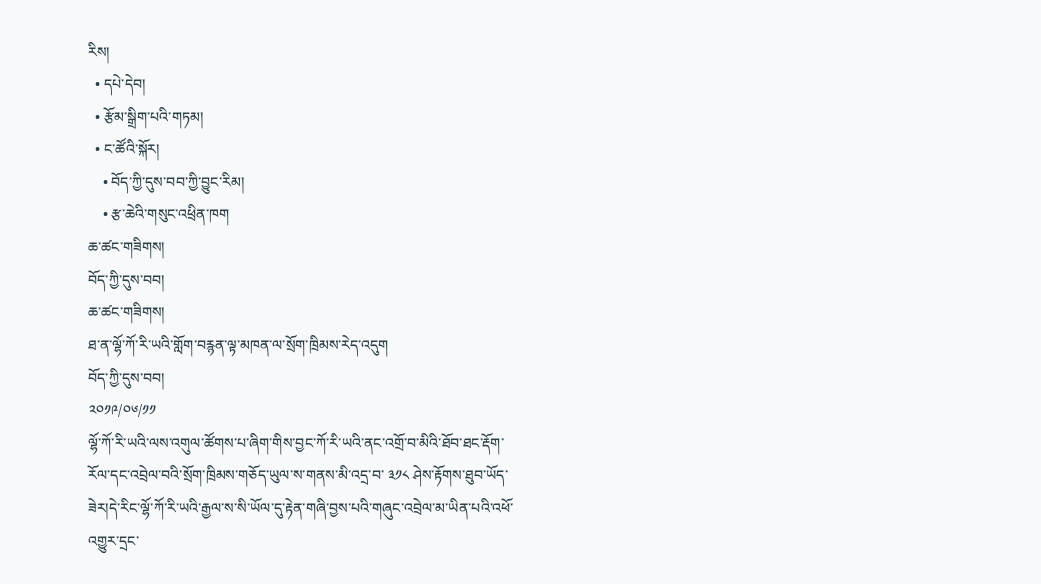རིས།
  • དཔེ་དེབ།
  • རྩོམ་སྒྲིག་པའི་གཏམ།
  • ང་ཚོའི་སྐོར།
    • བོད་ཀྱི་དུས་བབ་ཀྱི་བྱུང་རིམ།
    • རྩ་ཆེའི་གསུང་འཕྲིན་ཁག
ཆ་ཚང་གཟིགས།
བོད་ཀྱི་དུས་བབ།
ཆ་ཚང་གཟིགས།
ཐ་ན་ལྷོ་ཀོ་རི་ཡའི་གློག་བརྙན་ལྟ་མཁན་ལ་སྲོག་ཁྲིམས་རེད་འདུག
བོད་ཀྱི་དུས་བབ།
༢༠༡༩/༠༦/༡༡
ལྷོ་ཀོ་རི་ཡའི་ལས་འགུལ་ཚོགས་པ་ཞིག་གིས་བྱང་ཀོ་རི་ཡའི་ནང་འགྲོ་བ་མིའི་ཐོབ་ཐང་རྡོག་རོལ་དང་འབྲེལ་བའི་སྲོག་ཁྲིམས་གཅོད་ཡུལ་ས་གནས་མི་འདྲ་བ་ ༣༡༨ ཤེས་རྟོགས་ཐུབ་ཡོད་ཟེར།དེ་རིང་ལྷོ་ཀོ་རི་ཡའི་རྒྱལ་ས་སི་ཡོལ་དུ་རྟེན་གཞི་བྱས་པའི་གཞུང་འབྲེལ་མ་ཡིན་པའི་འཕོ་འགྱུར་དྲང་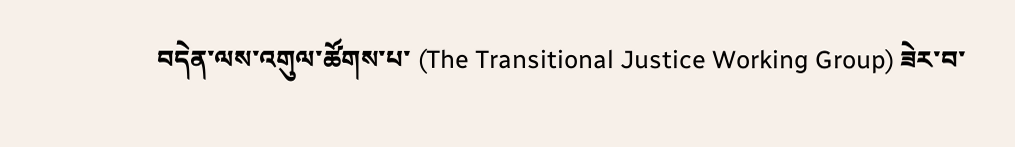བདེན་ལས་འགུལ་ཚོགས་པ་ (The Transitional Justice Working Group) ཟེར་བ་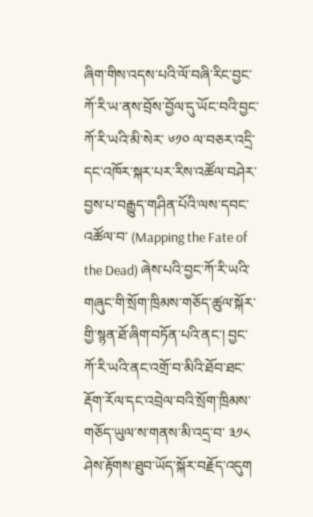ཞིག་གིས་འདས་པའི་ལོ་བཞི་རིང་བྱང་ཀོ་རི་ཡ་ནས་བྲོས་བྱོལ་དུ་ཡོང་བའི་བྱང་ཀོ་རི་ཡའི་མི་སེར་ ༦༡༠ ལ་བཅར་འདྲི་དང་འཁོར་སྐར་པར་རིས་འཚོལ་བཤེར་བྱས་པ་བརྒྱུད་གཤིན་པོའི་ལས་དབང་འཚོལ་བ་ (Mapping the Fate of the Dead) ཞེས་པའི་བྱང་ཀོ་རི་ཡའི་གཞུང་གི་སྲོག་ཁྲིམས་གཅོད་ཚུལ་སྐོར་གྱི་སྙན་ཐོ་ཞིག་བཏོན་པའི་ནང་། བྱང་ཀོ་རི་ཡའི་ནང་འགྲོ་བ་མིའི་ཐོབ་ཐང་རྡོག་རོལ་དང་འབྲེལ་བའི་སྲོག་ཁྲིམས་གཅོད་ཡུལ་ས་གནས་མི་འདྲ་བ་ ༣༡༨ ཤེས་རྟོགས་ཐུབ་ཡོད་སྐོར་བརྗོད་འདུག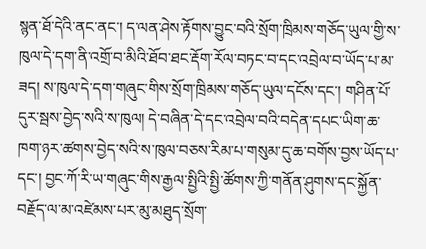སྙན་ཐོ་དེའི་ནང་ནང་། ད་ལན་ཤེས་རྟོགས་བྱུང་བའི་སྲོག་ཁྲིམས་གཅོད་ཡུལ་གྱི་ས་ཁུལ་དེ་དག་ནི་འགྲོ་བ་མིའི་ཐོབ་ཐང་རྡོག་རོལ་བཏང་བ་དང་འབྲེལ་བ་ཡོད་པ་མ་ཟད། ས་ཁུལ་དེ་དག་གཞུང་གིས་སྲོག་ཁྲིམས་གཅོད་ཡུལ་དངོས་དང་། གཤིན་པོ་དུར་སྦས་བྱེད་སའི་ས་ཁུལ། དེ་བཞིན་དེ་དང་འབྲེལ་བའི་བདེན་དཔང་ཡིག་ཆ་ཁག་ཉར་ཚགས་བྱེད་སའི་ས་ཁུལ་བཅས་རིམ་པ་གསུམ་དུ་ཆ་བགོས་བྱས་ཡོད་པ་དང་། བྱང་ཀོ་རི་ཡ་གཞུང་གིས་རྒྱལ་སྤྱིའི་སྤྱི་ཚོགས་ཀྱི་གནོན་ཤུགས་དང་སྐྱོན་བརྗོད་ལ་མ་འཛེམས་པར་མུ་མཐུད་སྲོག་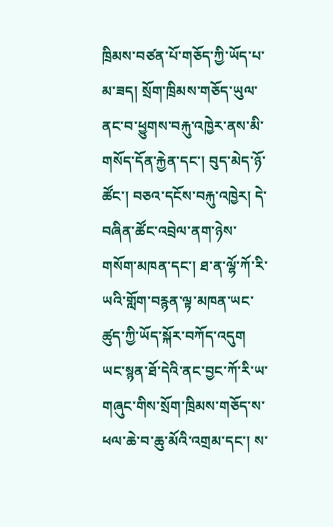ཁྲིམས་བཙན་པོ་གཅོད་ཀྱི་ཡོད་པ་མ་ཟད། སྲོག་ཁྲིམས་གཅོད་ཡུལ་ནང་བ་ཕྱུགས་བརྐུ་འཁྱེར་ནས་མི་གསོད་དོན་རྐྱེན་དང་། བུད་མེད་ཉོ་ཚོང་། བཅའ་དངོས་བརྐུ་འཁྱེར། དེ་བཞིན་ཚོང་འབྲེལ་ནག་ཉེས་གསོག་མཁན་དང་། ཐ་ན་ལྷོ་ཀོ་རི་ཡའི་གློག་བརྙན་ལྟ་མཁན་ཡང་ཚུད་ཀྱི་ཡོད་སྐོར་བཀོད་འདུག
ཡང་སྙན་ཐོ་དེའི་ནང་བྱང་ཀོ་རི་ཡ་གཞུང་གིས་སྲོག་ཁྲིམས་གཅོད་ས་ཕལ་ཆེ་བ་ཆུ་མོའི་འགྲམ་དང་། ས་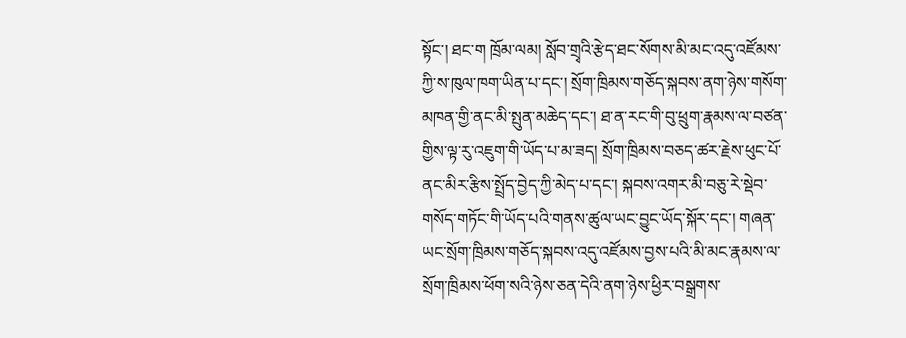སྟོང་། ཐང་ག ཁྲོམ་ལམ། སློབ་གྲྭའི་རྩེད་ཐང་སོགས་མི་མང་འདུ་འཛོམས་ཀྱི་ས་ཁུལ་ཁག་ཡིན་པ་དང་། སྲོག་ཁྲིམས་གཅོད་སྐབས་ནག་ཉེས་གསོག་མཁན་གྱི་ནང་མི་སྤུན་མཆེད་དང་། ཐ་ན་རང་གི་བུ་ཕྲུག་རྣམས་ལ་བཙན་གྱིས་ལྟ་རུ་འཇུག་གི་ཡོད་པ་མ་ཟད། སྲོག་ཁྲིམས་བཅད་ཚར་རྗེས་ཕུང་པོ་ནང་མིར་རྩིས་སྤྲོད་བྱེད་ཀྱི་མེད་པ་དང་། སྐབས་འགར་མི་བཅུ་རེ་སྡེབ་གསོད་གཏོང་གི་ཡོད་པའི་གནས་ཚུལ་ཡང་བྱུང་ཡོད་སྐོར་དང་། གཞན་ཡང་སྲོག་ཁྲིམས་གཅོད་སྐབས་འདུ་འཛོམས་བྱས་པའི་མི་མང་རྣམས་ལ་སྲོག་ཁྲིམས་ཕོག་སའི་ཉེས་ཅན་དེའི་ནག་ཉེས་ཕྱིར་བསྒྲགས་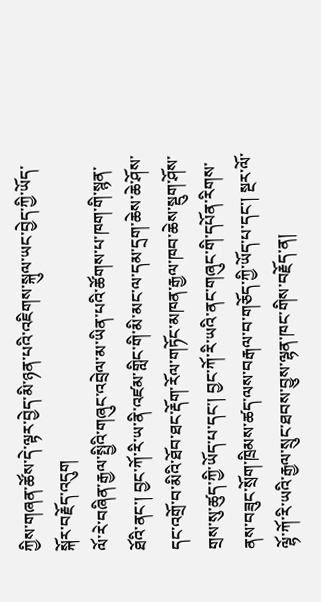ཀྱིས་གཞན་ཚོས་དེ་ལྟར་བྱེད་མི་ཉན་པའི་འཇིགས་སྐུལ་ཡང་བྱེད་ཀྱི་ཡོད་སྐོར་བརྗོད་འདུག
ལོ་རེ་བཞིན་རྒྱལ་སྤྱིའི་གཞུང་འབྲེལ་མ་ཡིན་པའི་ཚོགས་པ་ཁག་གི་སྙན་ཐོའི་ནང་། བྱང་ཀོ་རི་ཡ་ནི་འཛམ་གླིང་གི་མི་མང་ལ་དམ་དྲག་ཆེས་ཆེ་ཤོས་དང་འགྲོ་བ་མིའི་ཐོབ་ཐང་རྡོག་རོལ་གཏོང་མཁན་རྒྱལ་ཁབ་ཆེས་སྡུག་ཤོས་གྲས་སུ་ཚུད་ཀྱི་ཡོད་པ་དང་། བྱང་ཀོ་རི་ཡའི་ནང་གཞུང་གི་དཔོན་རིགས་ནས་བཟུང་སྲོག་ཁྲིམས་ཚད་ལས་བརྒལ་བ་གཅོད་ཀྱི་ཡོད་པ་དང་། སྔར་ལོ་ལྷོ་ཀོ་རི་ཡའི་རྒྱལ་སྲུང་ཐབས་བྱུས་ལྷན་ཁང་གིས་བརྗོད་ན།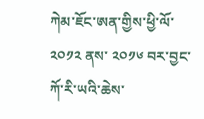ཀེམ་ཇོང་ཨན་གྱིས་ཕྱི་ལོ་ ༢༠༡༢ ནས་ ༢༠༡༦ བར་བྱང་ཀོ་རི་ཡའི་ཆེས་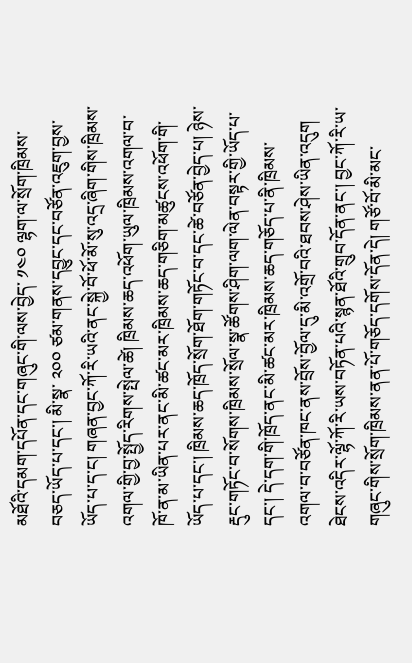མཐོའི་དམག་དཔོན་དང་གཞུང་གི་ལས་བྱེད་ ༡༤༠ ལྷག་ལ་སྲོག་ཁྲིམས་བཅད་ཡོད་པ་དང་། མི་སྣ་ ༢༠༠ ཙམ་གནས་དབྱུང་དང་བཙོན་འཇུག་བྱས་ཡོད་པ་ད་ང། གཞན་བྱང་ཀོ་རི་ཡའི་ནང་སྐྱེ་བོ་ཕོ་མོ་སུ་འདྲ་ཞིག་གིས་ཁྲིམས་འགལ་གྱི་བྱ་སྤྱོད་རིགས་སྤེལ་ཚེ། ཁྲིམས་ཆད་འཕོག་ཡུལ་ཁྲིམས་འགལ་བ་ཁོ་ན་མ་ཡིན་པར་ནང་མི་ཚང་མར་ཁྲིམས་ཆད་གཅིག་མཚུངས་འཕོག་གི་ཡོད་པ་དང་། ཁྲིམས་ཆད་ཁྲོད་སྲོག་ཐོག་གཏོང་བ་དང་ཚེ་བཙོན་བྱེད་པ། ཉེས་རྡུང་གཏོང་བ་སོགས་ཁྲིམས་སྲོལ་སྣ་ཚོགས་ཤིག་ལག་ལེན་བསྟར་གྱི་ཡོད་པ་དང་། དེ་དག་གི་ཁྲོད་ནང་མི་ཚང་མར་ཁྲིམས་ཆད་གཅོད་པ་ནི་ཁྲིམས་འགལ་བ་བཙོན་ཁང་ནས་བྲོས་བྱོལ་དུ་མི་འགྲོ་བའི་ཐབས་ཤེས་ཡིན་འདུག
ཐེངས་འདིར་ལྷོ་ཀོ་རི་ཡས་བཏོན་པའི་སྙན་ཐོའི་གྲུབ་དོན་ནང་། བྱང་ཀོ་རི་ཡ་གཞུང་གིས་སྲོག་ཁྲིམས་ནན་པོ་གཅོད་དགོས་དོན་དེ། གཙོ་བོ་མི་མང་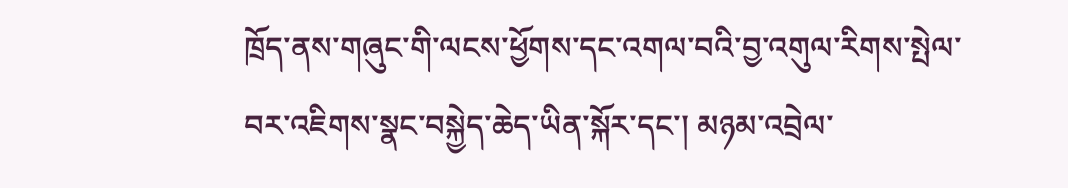ཁྲོད་ནས་གཞུང་གི་ལངས་ཕྱོགས་དང་འགལ་བའི་བྱ་འགུལ་རིགས་སྤེལ་བར་འཇིགས་སྣང་བསྐྱེད་ཆེད་ཡིན་སྐོར་དང་། མཉམ་འབྲེལ་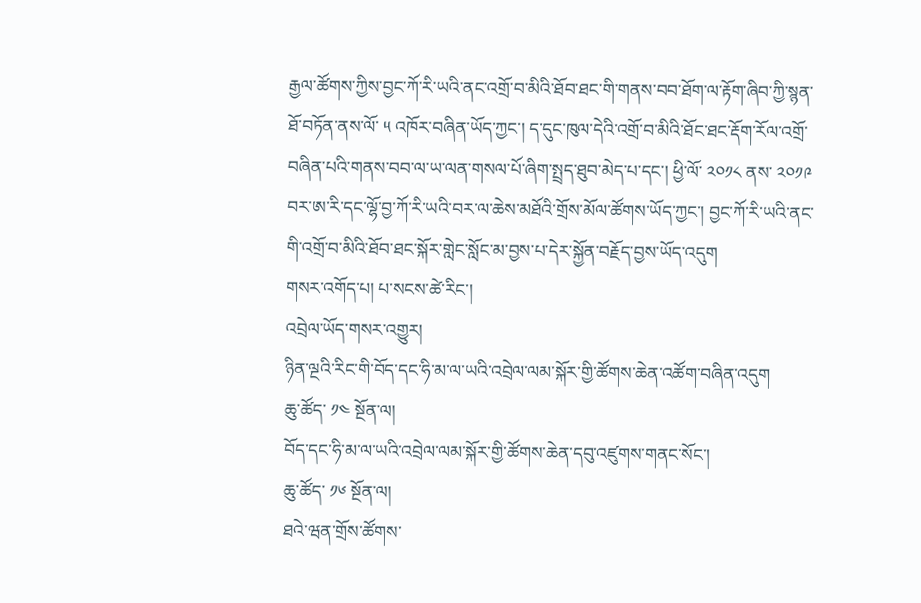རྒྱལ་ཚོགས་ཀྱིས་བྱང་ཀོ་རི་ཡའི་ནང་འགྲོ་བ་མིའི་ཐོབ་ཐང་གི་གནས་བབ་ཐོག་ལ་རྟོག་ཞིབ་ཀྱི་སྙན་ཐོ་བཏོན་ནས་ལོ་ ༥ འཁོར་བཞིན་ཡོད་ཀྱང་། ད་དུང་ཁུལ་དེའི་འགྲོ་བ་མིའི་ཐོང་ཐང་རྡོག་རོལ་འགྲོ་བཞིན་པའི་གནས་བབ་ལ་ཡ་ལན་གསལ་པོ་ཞིག་སྤྲད་ཐུབ་མེད་པ་དང་། ཕྱི་ལོ་ ༢༠༡༨ ནས་ ༢༠༡༩ བར་ཨ་རི་དང་ལྷོ་བྱ་ཀོ་རི་ཡའི་བར་ལ་ཆེས་མཐོའི་གྲོས་མོལ་ཚོགས་ཡོད་ཀྱང་། བྱང་ཀོ་རི་ཡའི་ནང་གི་འགྲོ་བ་མིའི་ཐོབ་ཐང་སྐོར་གླེང་སློང་མ་བྱས་པ་དེར་སྐྱོན་བརྗོད་བྱས་ཡོད་འདུག
གསར་འགོད་པ། པ་སངས་ཚེ་རིང་།
འབྲེལ་ཡོད་གསར་འགྱུར།
ཉིན་ལྔའི་རིང་གི་བོད་དང་ཧི་མ་ལ་ཡའི་འབྲེལ་ལམ་སྐོར་གྱི་ཚོགས་ཆེན་འཚོག་བཞིན་འདུག
ཆུ་ཚོད་ ༡༤ སྔོན་ལ།
བོད་དང་ཧི་མ་ལ་ཡའི་འབྲེལ་ལམ་སྐོར་གྱི་ཚོགས་ཆེན་དབུ་འཛུགས་གནང་སོང་།
ཆུ་ཚོད་ ༡༦ སྔོན་ལ།
ཐའེ་ཝན་གྲོས་ཚོགས་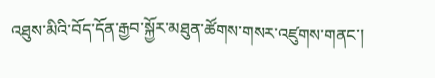འཐུས་མིའི་བོད་དོན་རྒྱབ་སྐྱོར་མཐུན་ཚོགས་གསར་འཛུགས་གནང་།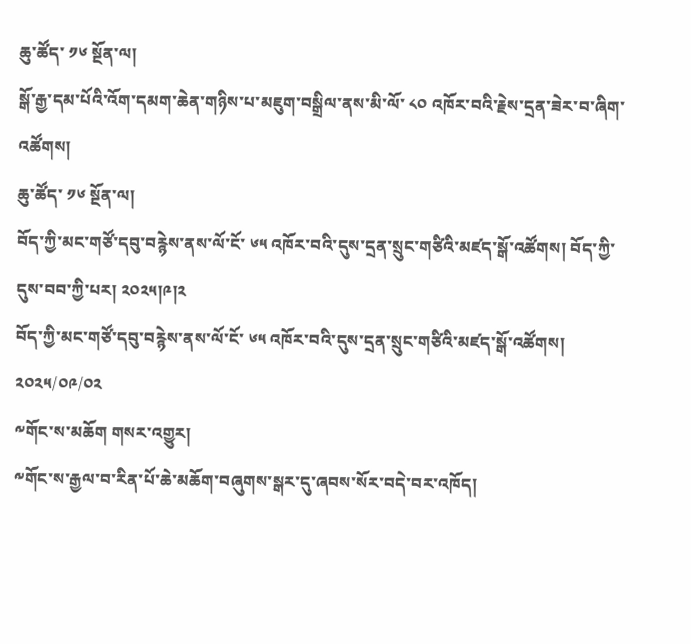ཆུ་ཚོད་ ༡༦ སྔོན་ལ།
སྒོ་རྒྱ་དམ་པོའི་འོག་དམག་ཆེན་གཉིས་པ་མཇུག་བསྒྲིལ་ནས་མི་ལོ་ ༨༠ འཁོར་བའི་རྗེས་དྲན་ཟེར་བ་ཞིག་འཚོགས།
ཆུ་ཚོད་ ༡༦ སྔོན་ལ།
བོད་ཀྱི་མང་གཙོ་དབུ་བརྙེས་ནས་ལོ་ངོ་ ༦༥ འཁོར་བའི་དུས་དྲན་སྲུང་གཙིའི་མཛད་སྒོ་འཚོགས། བོད་ཀྱི་དུས་བབ་ཀྱི་པར། ༢༠༢༥།༩།༢
བོད་ཀྱི་མང་གཙོ་དབུ་བརྙེས་ནས་ལོ་ངོ་ ༦༥ འཁོར་བའི་དུས་དྲན་སྲུང་གཙིའི་མཛད་སྒོ་འཚོགས།
༢༠༢༥/༠༩/༠༢
༸གོང་ས་མཆོག གསར་འགྱུར།
༸གོང་ས་རྒྱལ་བ་རིན་པོ་ཆེ་མཆོག་བཞུགས་སྒར་དུ་ཞབས་སོར་བདེ་བར་འཁོད།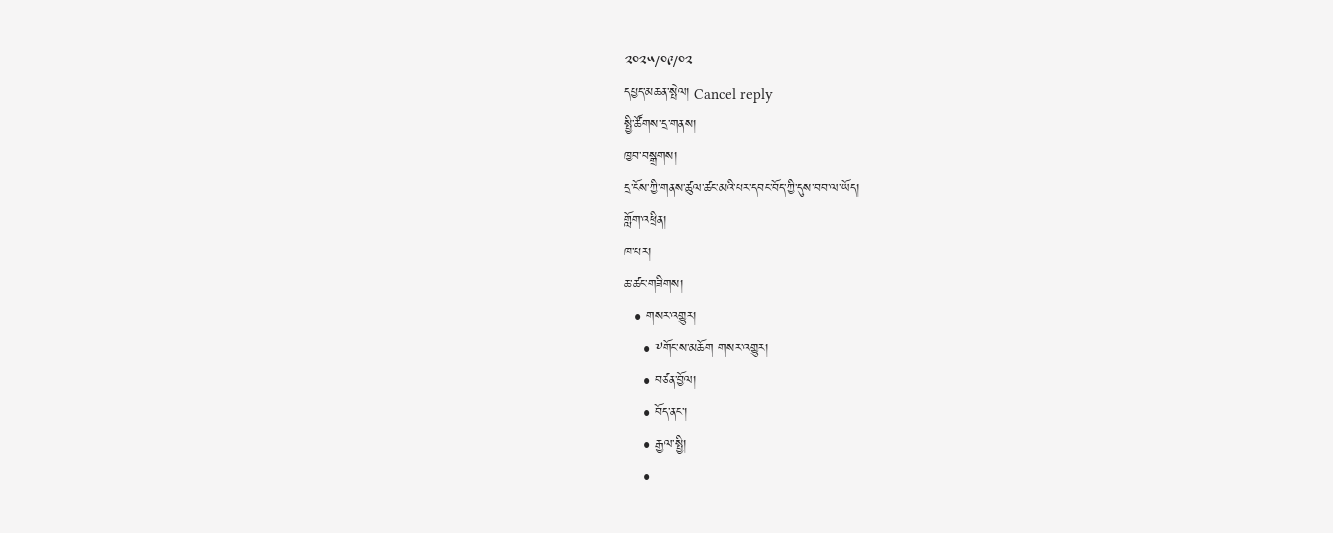༢༠༢༥/༠༩/༠༢
དཔྱད་མཆན་སྤེལ། Cancel reply
སྤྱི་ཚོགས་དྲ་གནས།
ཁྱབ་བསྒྲགས།
དྲ་ངོས་ཀྱི་གནས་ཚུལ་ཚང་མའི་པར་དབང་བོད་ཀྱི་དུས་བབ་ལ་ཡོད།
གློག་འཕྲིན།
ཁ་པར།
ཆ་ཚང་གཟིགས།
  • གསར་འགྱུར།
    • ༸གོང་ས་མཆོག གསར་འགྱུར།
    • བཙན་བྱོལ།
    • བོད་ནང་།
    • རྒྱལ་སྤྱི།
    •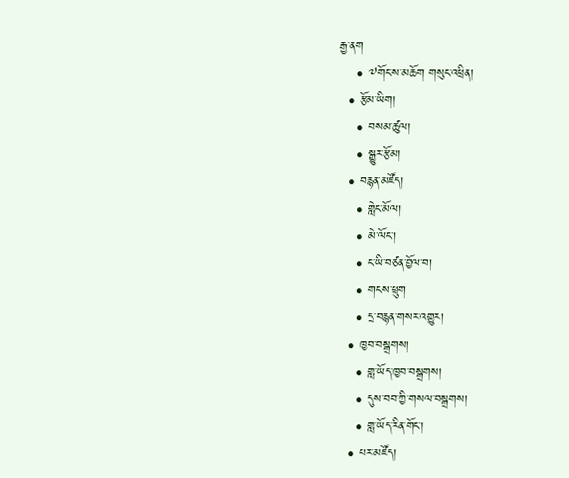རྒྱ་ནག
    • ༧གོང་ས་མཆོག གསུང་འཕྲིན།
  • རྩོམ་ཡིག།
    • བསམ་ཚུལ།
    • སྒྱུར་རྩོམ།
  • བརྙན་མཛོད།
    • གླེང་མོལ།
    • མེ་ལོང་།
    • ང་ཡི་བཙན་བྱོལ་བ།
    • གངས་ཕྲུག
    • དྲ་བརྙན་གསར་འགྱུར།
  • ཁྱབ་བསྒྲགས།
    • གླ་ཡོད་ཁྱབ་བསྒྲགས།
    • དུས་བབ་ཀྱི་གསལ་བསྒྲགས།
    • གླ་ཡོད་རིན་གོང་།
  • པར་མཛོད།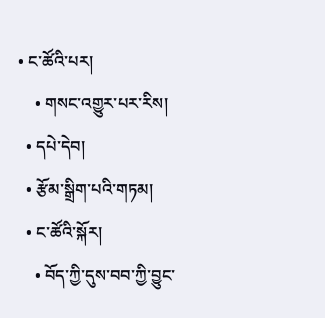• ང་ཚོའི་པར།
    • གསང་འགྱུར་པར་རིས།
  • དཔེ་དེབ།
  • རྩོམ་སྒྲིག་པའི་གཏམ།
  • ང་ཚོའི་སྐོར།
    • བོད་ཀྱི་དུས་བབ་ཀྱི་བྱུང་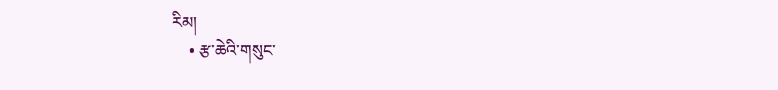རིམ།
    • རྩ་ཆེའི་གསུང་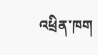འཕྲིན་ཁག